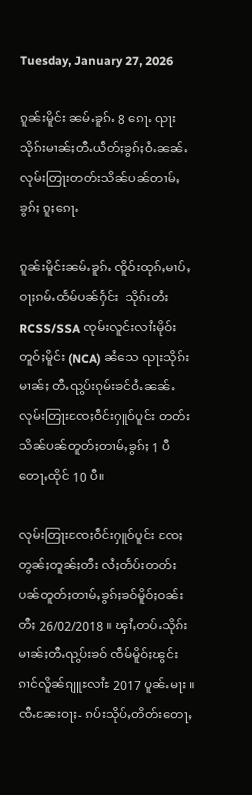Tuesday, January 27, 2026

ၵူၼ်းမိူင်း ၼမ်ႉၶူၵ်ႉ 8 ၵေႃႉ ၺႃးသိုၵ်းမၢၼ်ႈတီႉယဵတ်ႈၶွၵ်ႈဝႆႉၼၼ်ႉ လုမ်းတြႃးတတ်းသိၼ်ပၼ်တၢမ်ႇၶွၵ်ႈ ၵူႈၵေႃႉ

ၵူၼ်းမိူင်းၼမ်ႉၶူၵ်ႉ ၸိူဝ်းထုၵ်ႇမၢပ်ႇဝႃႈၵမ်ႉထႅမ်ပၼ်ႁႅင်း  သိုၵ်းတႆး RCSS/SSA ၸုမ်းလူင်းလၢႆးမိုဝ်းတူဝ်ႈမိူင်း (NCA) ၼႆသေ ၺႃးသိုၵ်းမၢၼ်ႈ တီႉၺွပ်းၵုမ်းၶင်ဝႆႉၼၼ်ႉ လုမ်းတြႃးၸႄႈဝဵင်းႁူဝ်ပူင်း တတ်းသိၼ်ပၼ်တူတ်ႈတၢမ်ႇၶွၵ်ႈ 1 ပီတေႃႇထိုင် 10 ပီ။

လုမ်းတြႃးၸႄႈဝဵင်းႁူဝ်ပူင်း ၸႄႈတွၼ်ႈတူၼ်ႈတီး လႆႈတႅပ်းတတ်း ပၼ်တူတ်ႈတၢမ်ႇၶွၵ်ႈၶဝ်မိူဝ်ႈဝၼ်းတီႈ 26/02/2018 ။ ၾၢႆႇတပ်ႉသိုၵ်းမၢၼ်ႈတီႉၺွပ်းၶဝ် ၸဵမ်မိူဝ်ႈၽွင်းၵၢင်လိူၼ်ၵျူႊလၢႆႊ 2017 ပူၼ်ႉမႃး ။ ၸီႉၼႄးဝႃႈ- ၵပ်းသိုပ်ႇတိတ်းတေႃႇ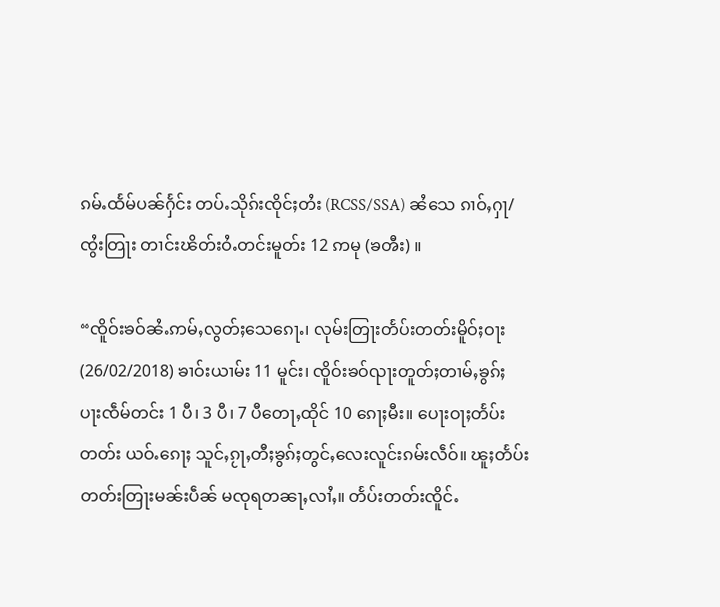ၵမ်ႉထႅမ်ပၼ်ႁႅင်း တပ်ႉသိုၵ်းၸိုင်ႈတႆး (RCSS/SSA) ၼႆသေ ၵၢဝ်ႇႁႃ/ၸွႆးတြႃး တၢင်းၽိတ်းဝႆႉတင်းမူတ်း 12 ဢမု (ၶၻီး) ။

“ၸိူဝ်းၶဝ်ၼႆႉဢမ်ႇလွတ်ႈသေၵေႃႉ၊ လုမ်းတြႃးတႅပ်းတတ်းမိူဝ်ႈဝႃး (26/02/2018) ၶၢဝ်းယၢမ်း 11 မူင်း၊ ၸိူဝ်းၶဝ်ၺႃးတူတ်ႈတၢမ်ႇၶွၵ်ႈ ပႃးၸဵမ်တင်း 1 ပီ၊ 3 ပီ၊ 7 ပီတေႃႇထိုင် 10 ၵေႃႈမီး။ ပေႃးဝႃႈတႅပ်းတတ်း ယဝ်ႉၵေႃႈ သူင်ႇၵႂႃႇတီႈၶွၵ်ႈတွင်ႇလေးလူင်းၵမ်းလဵဝ်။ ၽူႈတႅပ်းတတ်းတြႃးမၼ်းပဵၼ် မၸုရတၼႃႇလၢႆႇ။ တႅပ်းတတ်းၸိူင်ႉ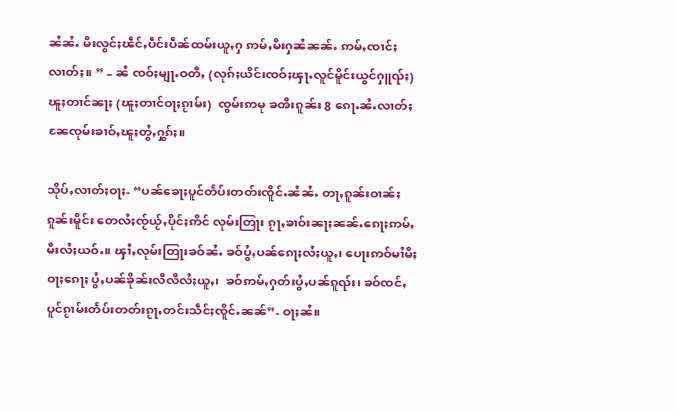ၼႆၼႆႉ မီးလွင်ႈၽဵင်ႇပဵင်းပဵၼ်ထမ်းယူႇႁ ဢမ်ႇမီးႁၼႆၼၼ်ႉ ဢမ်ႇၸၢင်ႈလၢတ်ႈ။ ” – ၼႆ ၸဝ်ႈမျႃႉဝတီႇ (လုၵ်ႈယိင်းၸဝ်ႈၾႃႉလူင်မိူင်းယွင်ႁူၺ်ႈ) ၽူႈတၢင်ၼႃႈ (ၽူႈတၢင်ဝႃႈၵႂၢမ်း)  ၸွမ်းဢမု ၶၻီးၵူၼ်း 8 ၵေႃႉၼႆႉလၢတ်ႈၼႄၸုမ်းၶၢဝ်ႇၽူႈတွႆႇႁွၵ်ႈ။

သိုပ်ႇလၢတ်ႈဝႃႈ- “ပၼ်ၶေႃႈပူင်တႅပ်းတတ်းၸိူင်ႉၼႆၼႆႉ တႃႇၵူၼ်းဝၢၼ်ႈၵူၼ်းမိူင်း တေလႆႈၸႂ်ယႂ်ႇပိုင်ႈဢိင် လုမ်းတြႃး ၵႂႃႇၶၢဝ်းၼႃႈၼၼ်ႉၵေႃႈဢမ်ႇမီးလႆႈယဝ်ႉ။ ၾၢႆႇလုမ်းတြႃးၶဝ်ၼႆႉ ၶဝ်ပွႆႇပၼ်ၵေႃႈလႆႈယူႇ၊ ပေႃးဢဝ်မၢႆမီႈဝႃႈၵေႃႈ ပွႆႇပၼ်ၶိုၼ်းလီလီလႆႈယူႇ၊  ၶဝ်ဢမ်ႇႁတ်းပွႆႇပၼ်ၵူၺ်း၊ ၶဝ်ၸင်ႇပူင်ၵႂၢမ်းတႅပ်းတတ်းၵႂႃႇတင်းသဵင်ႈၸိူင်ႉၼၼ်”- ဝႃႈၼႆ။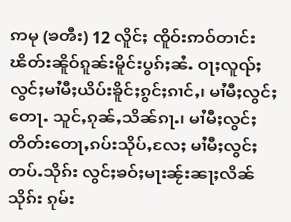ဢမု (ၶၻီး) 12 လိူင်ႈ ၸိူဝ်းဢဝ်တၢင်းၽိတ်းၼိူဝ်ၵူၼ်းမိူင်းပွၵ်ႈၼႆႉ ဝႃႈလူၺ်ႈလွင်ႈမၢႆမီႈယိပ်းၶိူင်ႈၵွင်ႈၵၢင်ႇ၊ မၢႆမီႈလွင်ႈ တေႃႉ သူင်ႇၵုၼ်ႇသိၼ်ၵႃႉ၊ မၢႆမီႈလွင်ႈတိတ်းတေႃႇၵပ်းသိုပ်ႇလႄႈ မၢႆမီႈလွင်ႈတပ်ႉသိုၵ်း လွင်ႈၶဝ်ႈမႃးၼႂ်းၼႃႈလိၼ် သိုၵ်း ၵုမ်း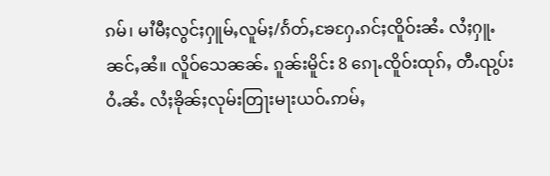ၵမ်၊ မၢႆမီႈလွင်ႈႁူမ်ႇလူမ်ႈ/ၵႅတ်ႇၶႄႁႄႉၵင်ႈၸိူဝ်းၼႆႉ လႆႈႁူႉၼင်ႇၼႆ။ လိူဝ်သေၼၼ်ႉ ၵူၼ်းမိူင်း 8 ၵေႃႉၸိူဝ်းထုၵ်ႇ တီႉၺွပ်းဝႆႉၼႆႉ လႆႈၶိုၼ်ႈလုမ်းတြႃးမႃးယဝ်ႉဢမ်ႇ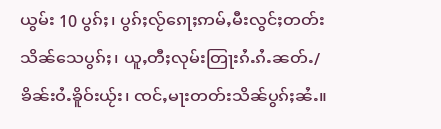ယွမ်း 10 ပွၵ်ႈ၊ ပွၵ်ႈလႂ်ၵေႃႈဢမ်ႇမီးလွင်ႈတတ်းသိၼ်သေပွၵ်ႈ၊ ယူႇတီႈလုမ်းတြႃးၵႆႉၵႆႉၼတ်ႉ/ၶိၼ်းဝႆႉၶိူဝ်းယႂ်း၊ ၸင်ႇမႃးတတ်းသိၼ်ပွၵ်ႈၼႆႉ။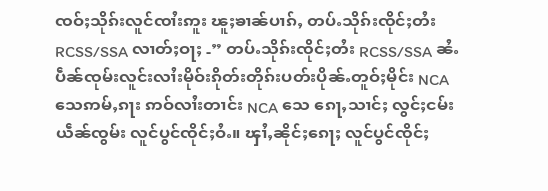ၸဝ်ႈသိုၵ်းလူင်ၸၢႆးဢူး ၽူႈၶၢၼ်ပၢၵ်ႇ တပ်ႉသိုၵ်းၸိုင်ႈတႆး RCSS/SSA လၢတ်ႈဝႃႈ -” တပ်ႉသိုၵ်းၸိုင်ႈတႆး RCSS/SSA ၼႆႉပဵၼ်ၸုမ်းလူင်းလၢႆးမိုဝ်းၵိုတ်းတိုၵ်းပတ်းပိုၼ်ႉတူဝ်ႈမိုင်း NCA သေဢမ်ႇၵႃး ဢဝ်လၢႆးတၢင်း NCA သေ ၵေႃႇသၢင်ႈ လွင်ႈငမ်းယဵၼ်ၸွမ်း လူင်ပွင်ၸိုင်ႈဝႆႉ။ ၾၢႆႇၼိုင်ႈၵေႃႈ လူင်ပွင်ၸိုင်ႈ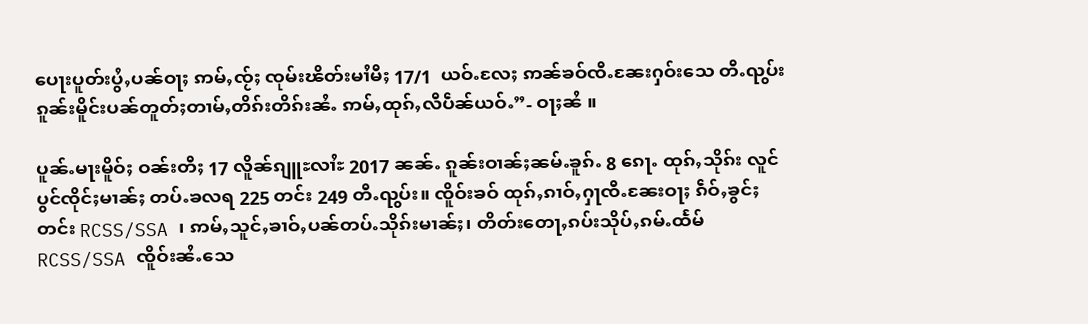ပေႃးပူတ်းပွႆႇပၼ်ဝႃႈ ဢမ်ႇၸႂ်ႈ ၸုမ်းၽိတ်းမၢႆမီႈ 17/1  ယဝ်ႉလႄႈ ဢၼ်ၶဝ်ၸီႉၼႄးႁဝ်းသေ တီႉၺွပ်းၵူၼ်းမိူင်းပၼ်တူတ်ႈတၢမ်ႇတိၵ်းတိၵ်းၼႆႉ ဢမ်ႇထုၵ်ႇလီပဵၼ်ယဝ်ႉ”- ဝႃႈၼႆ ။

ပူၼ်ႉမႃးမိူဝ်ႈ ဝၼ်းတီႈ 17 လိူၼ်ၵျူႊလၢႆႊ 2017 ၼၼ်ႉ ၵူၼ်းဝၢၼ်ႈၼမ်ႉၶူၵ်ႉ 8 ၵေႃႉ ထုၵ်ႇသိုၵ်း လူင်ပွင်ၸိုင်ႈမၢၼ်ႈ တပ်ႉၶလရ 225 တင်း 249 တီႉၺွပ်း။ ၸိူဝ်းၶဝ် ထုၵ်ႇၵၢဝ်ႇႁႃၸီႉၼႄးဝႃႈ ၵဵဝ်ႇၶွင်ႈတင်း RCSS/SSA ၊ ဢမ်ႇသူင်ႇၶၢဝ်ႇပၼ်တပ်ႉသိုၵ်းမၢၼ်ႈ၊ တိတ်းတေႃႇၵပ်းသိုပ်ႇၵမ်ႉထႅမ် RCSS/SSA ၸိူဝ်းၼႆႉသေ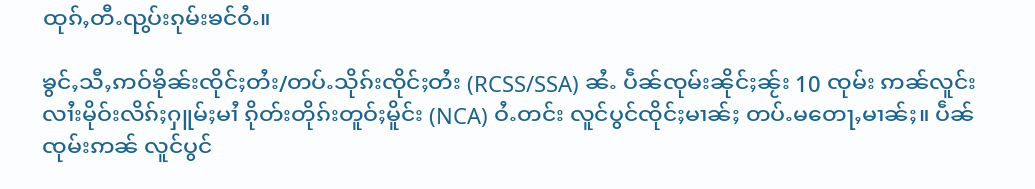ထုၵ်ႇတီႉၺွပ်းၵုမ်းၶင်ဝႆႉ။

ၶွင်ႇသီႇဢဝ်ၶိုၼ်းၸိုင်ႈတႆး/တပ်ႉသိုၵ်းၸိုင်ႈတႆး (RCSS/SSA) ၼႆႉ ပဵၼ်ၸုမ်းၼိုင်ႈၼႂ်း 10 ၸုမ်း ဢၼ်လူင်းလၢႆးမိုဝ်းလိၵ်ႈႁူမ်ႈမၢႆ ၵိုတ်းတိုၵ်းတူဝ်ႈမိူင်း (NCA) ဝႆႉတင်း လူင်ပွင်ၸိုင်ႈမၢၼ်ႈ တပ်ႉမတေႃႇမၢၼ်ႈ။ ပဵၼ်ၸုမ်းဢၼ် လူင်ပွင်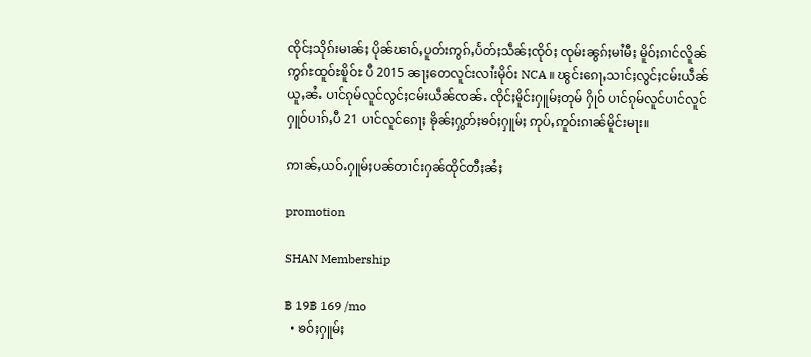ၸိုင်ႈသိုၵ်းမၢၼ်ႈ ပိုၼ်ၽၢဝ်ႇပူတ်းဢွၵ်ႇပႅတ်ႈသဵၼ်ႈၸိုဝ်ႈ ၸုမ်းၼွၵ်ႈမၢႆမီႈ မိူဝ်ႈၵၢင်လိူၼ်ဢွၵ်ႊထူဝ်ႊၿိူဝ်ႊ ပီ 2015 ၼႃႈတေလူင်းလၢႆးမိုဝ်း NCA ။ ၽွင်းၵေႃႇသၢင်ႈလွင်ႈငမ်းယဵၼ်ယူႇၼႆႉ ပၢင်ၵုမ်လူင်လွင်ႈငမ်းယဵၼ်ၸၼ်ႉ ၸိုင်ႈမိူင်းႁူမ်ႈတုမ် ႁိုဝ် ပၢင်ၵုမ်လူင်ပၢင်လူင်ႁူဝ်ပၢၵ်ႇပီ 21 ပၢင်လူင်ၵေႃႈ ၶိုၼ်ႈႁွတ်ႈၶဝ်ႈႁူမ်ႈ ဢုပ်ႇဢူဝ်းၵၢၼ်မိူင်းမႃး။

ဢၢၼ်ႇယဝ်ႉႁူမ်ႈပၼ်တၢင်းႁၼ်ထိုင်တီႈၼႆႈ

promotion

SHAN Membership

฿ 19฿ 169 /mo
  • ၶဝ်ႈႁူမ်ႈ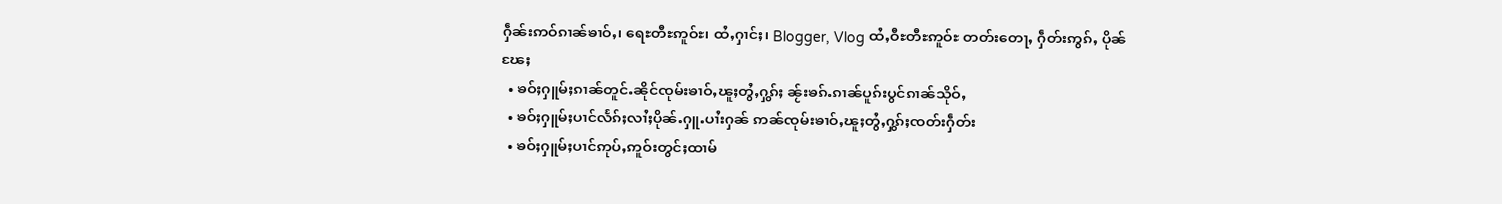ႁဵၼ်းဢဝ်ၵၢၼ်ၶၢဝ်ႇ၊ ရေႊတီႊဢူဝ်ႊ၊ ထႆႇႁၢင်ႈ၊ Blogger, Vlog ထႆႇဝီႊတီႊဢူဝ်ႊ တတ်းတေႃႇ ႁဵတ်းဢွၵ်ႇ ပိုၼ်ၽႄႈ
  • ၶဝ်ႈႁူမ်ႈၵၢၼ်တူင်ႉၼိုင်ၸုမ်းၶၢဝ်ႇၽူႈတွႆႇႁွၵ်ႈ ၼႂ်းၶၵ်ႉၵၢၼ်ပူၵ်းပွင်ၵၢၼ်သိုဝ်ႇ
  • ၶဝ်ႈႁူမ်ႈပၢင်လႅၵ်ႈလၢႆႈပိုၼ်ႉႁူႉပၢႆးႁၼ် ဢၼ်ၸုမ်းၶၢဝ်ႇၽူႈတွႆႇႁွၵ်ႈၸတ်းႁဵတ်း
  • ၶဝ်ႈႁူမ်ႈပၢင်ဢုပ်ႇဢူဝ်းတွင်ႈထၢမ်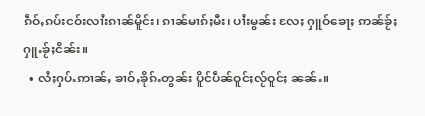ၵဵဝ်ႇၵပ်းငဝ်းလၢႆးၵၢၼ်မိူင်း၊ ၵၢၼ်မၢၵ်ႈမီး၊ ပၢႆးမွၼ်း လႄႈ ႁူဝ်ၶေႃႈ ဢၼ်ၶႂ်ႈႁူႉၶႂ်ႈငိၼ်း။
  • လႆႈႁပ်ႉဢၢၼ်ႇ ၶၢဝ်ႇၶိုၵ်ႉတွၼ်း ပိူင်ပဵၼ်ဝူင်ႈလႂ်ဝူင်ႈ ၼၼ်ႉ။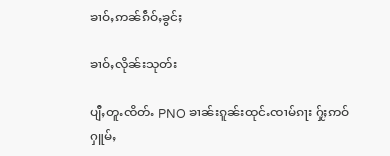ၶၢဝ်ႇဢၼ်ၵဵဝ်ႇၶွင်ႈ

ၶၢဝ်ႇလိုၼ်းသုတ်း

ပျီႇတူႉၸိတ်ႉ PNO ၶၢၼ်းၵူၼ်းထုင်ႉၸၢမ်ၵႃး ႁႂ်ႈဢဝ်ႁူမ်ႇ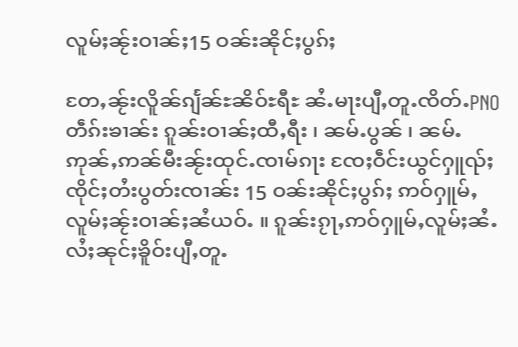လူမ်ႈၼႂ်းဝၢၼ်ႈ15 ဝၼ်းၼိုင်ႈပွၵ်ႈ

တႄႇၼႂ်းလိူၼ်ၵျႅၼ်ႊၼိဝ်ႊရီႊ ၼႆႉမႃးပျီႇတူႉၸိတ်ႉPNO တဵၵ်းၶၢၼ်း ၵူၼ်းဝၢၼ်ႈထီႇရီး ၊ ၼမ်ႉပွၼ် ၊ ၼမ်ႉဢုၼ်ႇဢၼ်မီးၼႂ်းထုင်ႉၸၢမ်ၵႃး ၸႄႈဝဵင်းယွင်ႁူၺ်ႈ ၸိုင်ႈတႆးပွတ်းၸၢၼ်း 15 ဝၼ်းၼိုင်ႈပွၵ်ႈ ဢဝ်ႁူမ်ႇလူမ်ႈၼႂ်းဝၢၼ်ႈၼႆယဝ်ႉ ။ ၵူၼ်းၵႂႃႇဢဝ်ႁူမ်ႇလူမ်ႈၼႆႉ လႆႈၼုင်ႈၶိူဝ်းပျီႇတူႉ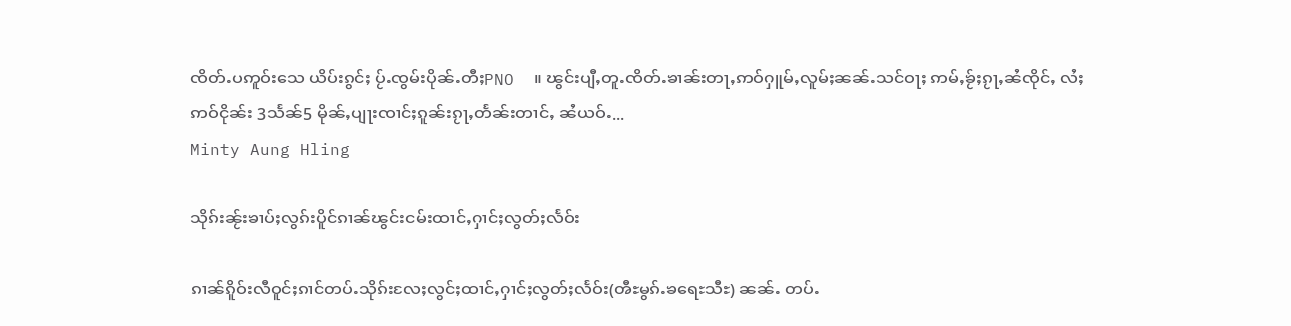ၸိတ်ႉပဢူဝ်းသေ ယိပ်းၵွင်ႈ ပႂ်ႉၸွမ်းပိုၼ်ႉတီႈPNO  ။ ၽွင်းပျီႇတူႉၸိတ်ႉၶၢၼ်းတႃႇဢဝ်ႁူမ်ႇလူမ်ႈၼၼ်ႉသင်ဝႃႈ ဢမ်ႇၶႂ်ႈၵႂႃႇၼႆၸိုင်ႇ လႆႈဢဝ်ငိုၼ်း 3သႅၼ်5 မိုၼ်ႇပျႃးၸၢင်ႈၵူၼ်းၵႂႃႇတႅၼ်းတၢင်ႇ ၼႆယဝ်ႉ...
Minty Aung Hling

သိုၵ်းၼႂ်းၶၢပ်ႈလွၵ်းပိူင်ၵၢၼ်ၽွင်းငမ်းထၢင်ႇႁၢင်ႈလွတ်ႈလႅဝ်း

ၵၢၼ်ၵိူဝ်းလီဝူင်ႈၵၢင်တပ်ႉသိုၵ်းလႄႈလွင်ႈထၢင်ႇႁၢင်ႈလွတ်ႈလႅဝ်း(ၻီႊမွၵ်ႉၶရေႊသီႊ) ၼၼ်ႉ တပ်ႉ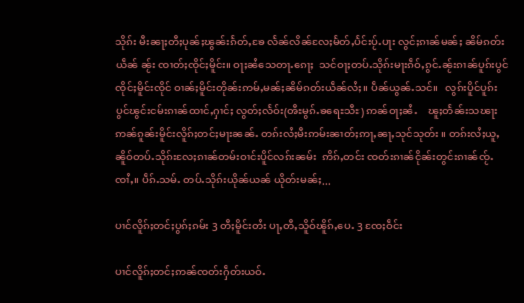သိုၵ်း မီးၼႃႈတီႈပုၼ်ႈၽွၼ်းၵႅတ်ႇၶႄ လႅၼ်လိၼ်လႄႈမႅတ်ႇပႅင်းပႂ်ႉပႃး လွင်ႈၵၢၼ်မၼ်ႈ ၼိမ်ၵတ်းယဵၼ် ၼႂ်း ၸၢတ်ႈၸိုင်ႈမိူင်း။ ဝႃႈၼႆသေတႃႉၵေႃႈ  သင်ဝႃႈတပ်ႉသိုၵ်းမႃးၵဵဝ်ႇၵွင်ႉၼႂ်းၵၢၼ်ပူၵ်းပွင်ၸိုင်ႈမိူင်းၸိုင် ဝၢၼ်ႈမိူင်းတိုၼ်းဢမ်ႇမၼ်ႈၼိမ်ၵတ်းယဵၼ်လႆႈ။ ပဵၼ်ယွၼ်ႉသင်။   လွၵ်းပိူင်ပူၵ်းပွင်ၽွင်းငမ်းၵၢၼ်ထၢင်ႇႁၢင်ႈ လွတ်ႈလႅဝ်း(ၻီႊမွၵ်ႉၶရေႊသီႊ) ဢၼ်ဝႃႈၼႆႉ    ၽူႈတႅၼ်းသၽႃး ဢၼ်ၵူၼ်းမိူင်းလိူၵ်ႈတင်ႈမႃးၼၼ်ႉ တၵ်းလႆႈမီးဢမ်းၼၢတ်ႈဢႃႇၼႃႇသုင်သုတ်း ။ တၵ်းလႆႈယူႇၼိူဝ်တပ်ႉသိုၵ်းလႄႈၵၢၼ်တမ်းဝၢင်းပိူင်လၵ်းၼမ်း  ဢိၵ်ႇတင်း ၸတ်းၵၢၼ်ငိုၼ်းတွင်းၵၢၼ်ၸႂ်ႉၸၢႆႇ။ ပဵၵ်ႉသမ်ႉ တပ်ႉသိုၵ်းယိုၼ်ယၼ် ယိုတ်းမၼ်ႈ...

ပၢင်လိူၵ်ႈတင်ႈပွၵ်ႈၵမ်း 3 တီႈမိူင်းတႆး ပႃႇတီႇသိူဝ်ၽိူၵ်ႇပေႉ 3 ၸႄႈဝဵင်း

ပၢင်လိူၵ်ႈတင်ႈဢၼ်ၸတ်းႁဵတ်းယဝ်ႉ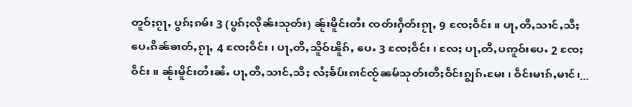တူဝ်ႈၵႂႃႇ ပွၵ်ႈၵမ်း 3 (ပွၵ်ႈလိုၼ်းသုတ်း) ၼႂ်းမိူင်းတႆး ၸတ်းႁဵတ်းၵႂႃႇ 9 ၸႄႈဝဵင်း။ ပႃႇတီႇသၢင်ႇသီႈ ပေႉၵိၼ်ၶၢတ်ႇၵႂႃႇ 4 ၸႄႈဝဵင်း၊ ပႃႇတီႇသိူဝ်ၽိူၵ်ႇ ပေႉ 3 ၸႄႈဝဵင်း၊ လႄႈ ပႃႇတီႇပဢူဝ်းပေႉ 2 ၸႄႈဝဵင်း ။ ၼႂ်းမိူင်းတႆးၼႆႉ ပႃႇတီႇသၢင်ႇသီႈ လႆႈၶႅပ်းၵၢင်ၸႂ်ၼမ်သုတ်းတီႈဝဵင်းၵျွၵ်ႉမႄး၊ ဝဵင်းမၢၵ်ႇမၢင်၊...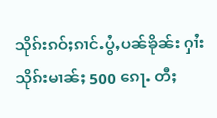သိုၵ်းၵဝ်ႈၵၢင်ႉပွႆႇပၼ်ၶိုၼ်း ႁၢႆးသိုၵ်းမၢၼ်ႈ 500 ၵေႃႉ တီႈ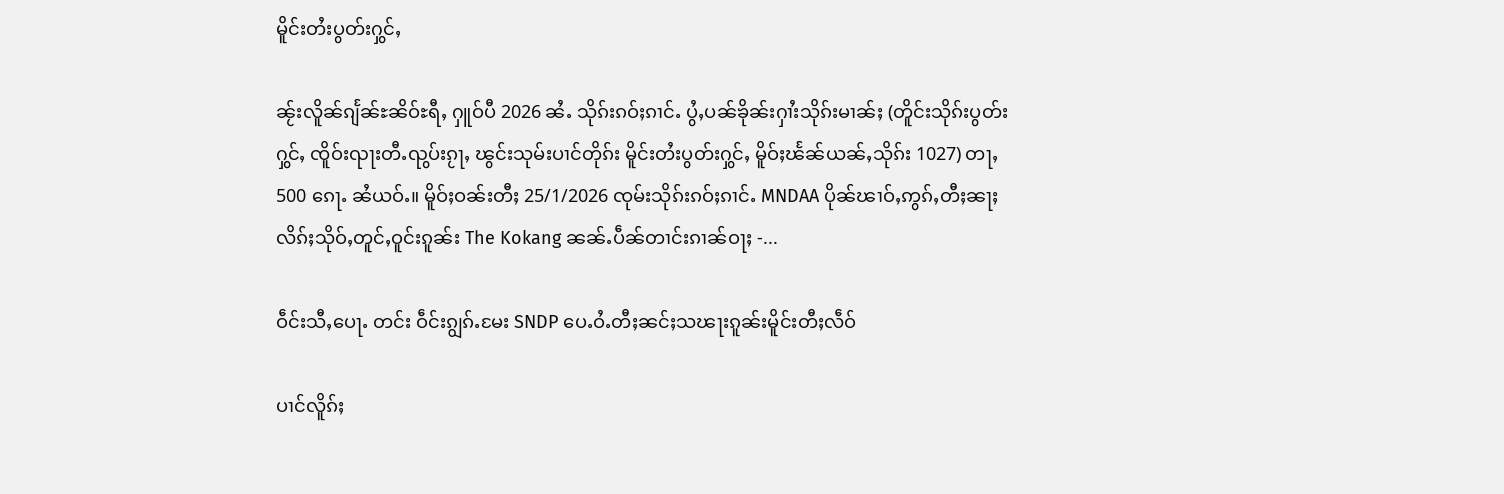မိူင်းတႆးပွတ်းႁွင်ႇ

ၼႂ်းလိူၼ်ၵျႅၼ်ႊၼိဝ်ႊရီႇ ႁူဝ်ပီ 2026 ၼႆႉ သိုၵ်းၵဝ်ႈၵၢင်ႉ ပွႆႇပၼ်ၶိုၼ်းႁၢႆးသိုၵ်းမၢၼ်ႈ (တိူင်းသိုၵ်းပွတ်းႁွင်ႇ ၸိူဝ်းၺႃးတီႉၺွပ်းၵႂႃႇ ၽွင်းသုမ်းပၢင်တိုၵ်း မိူင်းတႆးပွတ်းႁွင်ႇ မိူဝ်ႈၽႅၼ်ယၼ်ႇသိုၵ်း 1027) တႃႇ 500 ၵေႃႉ ၼႆယဝ်ႉ။ မိူဝ်ႈဝၼ်းတီႈ 25/1/2026 ၸုမ်းသိုၵ်းၵဝ်ႈၵၢင်ႉ MNDAA ပိုၼ်ၽၢဝ်ႇဢွၵ်ႇတီႈၼႃႈလိၵ်ႈသိုဝ်ႇတူင်ႇဝူင်းၵူၼ်း The Kokang ၼၼ်ႉပဵၼ်တၢင်းၵၢၼ်ဝႃႈ -...

ဝဵင်းသီႇပေႃႉ တင်း ဝဵင်းၵျွၵ်ႉမႄး SNDP ပေႉဝႆႉတီႈၼင်ႈသၽႃးၵူၼ်းမိူင်းတီႈလဵဝ်

ပၢင်လိူၵ်ႈ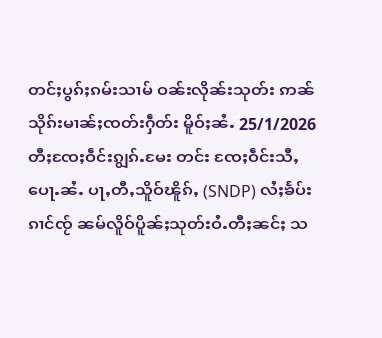တင်ႈပွၵ်ႈၵမ်းသၢမ် ဝၼ်းလိုၼ်းသုတ်း ဢၼ်သိုၵ်းမၢၼ်ႈၸတ်းႁဵတ်း မိူဝ်ႈၼႆႉ 25/1/2026 တီႈၸႄႈဝဵင်းၵျွၵ်ႉမႄး တင်း ၸႄႈဝဵင်းသီႇပေႃႉၼႆႉ ပႃႇတီႇသိူဝ်ၽိူၵ်ႇ (SNDP) လႆႈၶႅပ်းၵၢင်ၸႂ် ၼမ်လိူဝ်ပိူၼ်ႈသုတ်းဝႆႉတီႈၼင်ႈ သ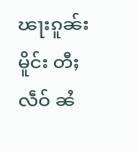ၽႃးၵူၼ်းမိူင်း တီႈလဵဝ် ၼႆ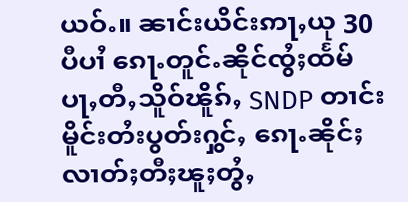ယဝ်ႉ။ ၼၢင်းယိင်းဢႃႇယု 30 ပီပၢႆ ၵေႃႉတူင်ႉၼိုင်ၸွႆႈထႅမ် ပႃႇတီႇသိူဝ်ၽိူၵ်ႇ SNDP တၢင်းမိူင်းတႆးပွတ်းႁွင်ႇ ၵေႃႉၼိုင်ႈ လၢတ်ႈတီႈၽူႈတွႆႇ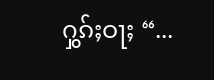ႁွၵ်ႈဝႃႈ “...